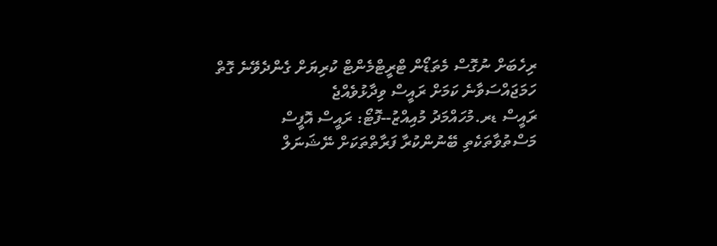ރިހެބަށް ނުގޮސް މެތަޑޯން ޓްރީޓްމެންޓް ކުރިޔަށް ގެންދެވޭނެ ގޮތް ހަމަޖައްސަވާނެ ކަމަށް ރައީސް ވިދާޅުވެއްޖެ
ރައީސް ޑރ.މުހައްމަދު މުއިއްޒު--ފޮޓޯ: ރައީސް އޮފީސް
މަސްތުވާތަކެތި ބޭނުންކުރާ ފަރާތްތަކަށް ނޭޝަނަލް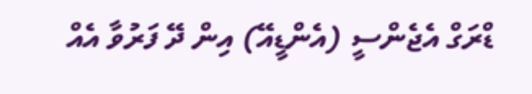ޑްރަގް އެޖެންސީ (އެންޑީއޭ) އިން ދޭ ފަރުވާ އެއް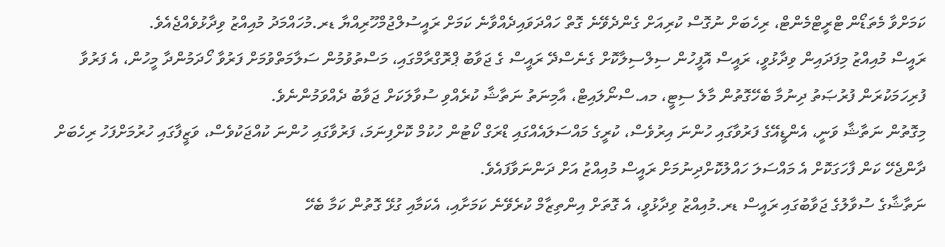ކަމަށްވާ މެތަޑޯން ޓްރީޓްމެންޓް، ރިހެބަށް ނުގޮސް ކުރިއަށް ގެންދެވޭނެ ގޮތް ހައްދަވައިދެއްވާނެ ކަމަށް ރައީސުލްޖުމްހޫރިއްޔާ ޑރ.މުހައްމަދު މުއިއްޒު ވިދާޅުވެއްޖެއެވެ.
ރައީސް މުއިއްޒު މިފަދައިން ވިދާޅުވީ، ރައީސް އޮފީހުން ސިލްސިލާކޮށް ގެނެސްދޭ ރައީސް ގެ ޖަވާބު ޕްރޮގްރާމްގައި، މަސްތުވުމުން ސަލާމަތްވުމަށް ފަރުވާ ހޯދަމުންދާ މީހުން، އެ ފަރުވާ ފުރިހަމަކުރަން ފުރުޞަތު ދިނުމާ ބެހޭގޮތުން މާލެ ސިޓީ، މއ.ސްނޯލައިޓް، އާމިނަތު ނަތާޝާ ކުރެއްވި ސުވާލަކަށް ޖަވާބު ދެއްވަމުންނެވެ.
މިގޮތުން ނަތާޝާ ވަނީ، އެންޑީއޭގެ ފަރުވާގައި ހުންނަ އިރުވެސް، ކުރީގެ މައްސަލައެއްގައި ޑްރަގް ކޯޓުން ހުކުމް ކޮށްފިނަމަ، ފަރުވާގައި ހުންނަ ކުއްޖަކުވެސް، ވަޒީފާގައި ހުރުމަށްފަހު ރިހެބަށް ދާންޖެހޭ ކަން ފާހަގަކޮށް އެ މައްސަލަ ހައްލުކޮށްދިނުމަށް ރައީސް މުއިއްޒު އަށް ދަންނަވާފައެވެ.
ނަތާޝާގެ ސުވާލުގެ ޖަވާބުގައި ރައީސް ޑރ.މުއިއްޒު ވިދާޅުވީ، އެ ގޮތަށް އިންތިޒާމް ކުރެވޭނެ ކަމަށާއި، އެކަމާއި ގުޅޭ ގޮތުން ކަމާ ބެހޭ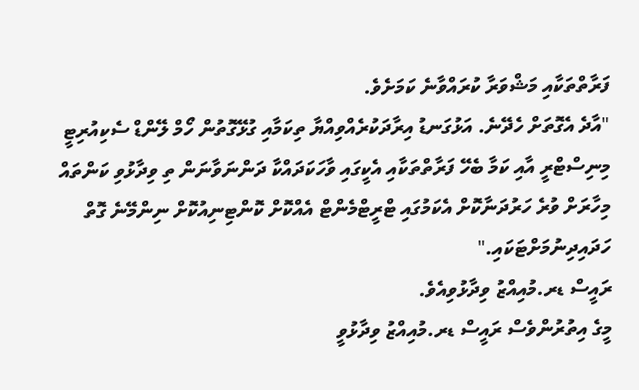ފަރާތްތަކާއި މަޝްވަރާ ކުރައްވާނެ ކަމަށެވެ.
"އާދެ އެގޮތަށް ހެދޭނެ. އަޅުގަނޑު އިރާދަކުރެއްވިއްޔާ ތިކަމާއި ގުޅޭގޮތުން ހޯމް ލޭންޑް ސެކިއުރިޓީ މިނިސްޓްރީ އާއި ކަމާ ބެހޭ ފަރާތްތަކާއި އެކީގައި ވާހަކަދައްކާ ދަންނަވާނަން ތި ވިދާޅުވި ކަންތައް މިހާރަށް ވުރެ ހަރުދަނާކޮށް އެކަމުގައި ޓްރީޓްމެންޓް އެއްކޮށް ކޮންޓިނިއުކޮށް ނިންމޭނެ ގޮތް ހަދައިދިނުމަށްޓަކައި."
ރައީސް ޑރ.މުއިއްޒު ވިދާޅުވިއެވެ.
މީގެ އިތުރުންވެސް ރައީސް ޑރ.މުއިއްޒު ވިދާޅުވީ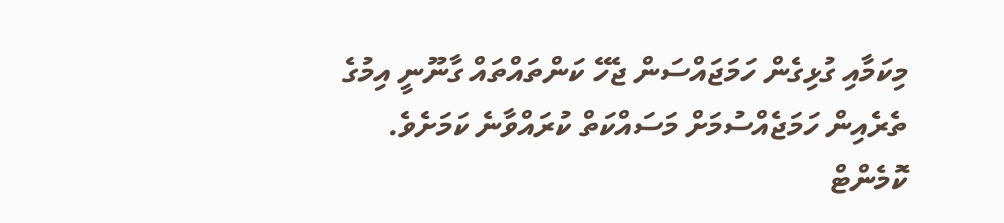މިކަމާއި ގުޅިގެން ހަމަޖައްސަން ޖެހޭ ކަންތައްތައް ގާނޫނީ އިމުގެ ތެރެއިން ހަމަޖެއްސުމަށް މަސައްކަތް ކުރައްވާނެ ކަމަށެވެ.
ކޮމެންޓް